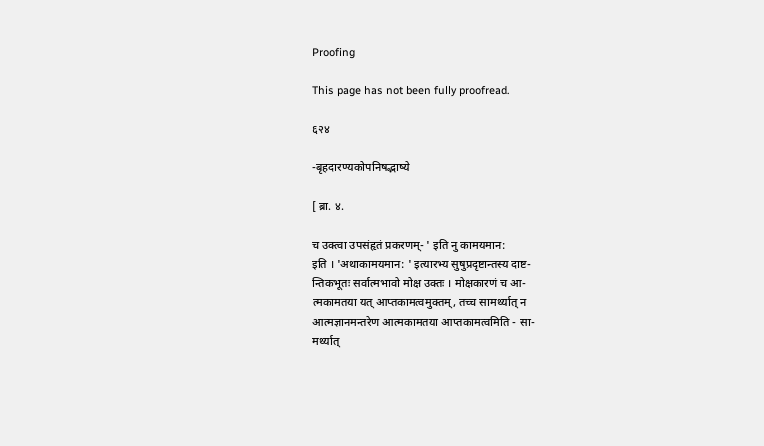Proofing

This page has not been fully proofread.

६२४

-बृहदारण्यकोपनिषद्भाष्ये

[ ब्रा. ४.

च उक्त्वा उपसंहृतं प्रकरणम्- ' इति नु कामयमान:
इति । 'अथाकामयमान: ' इत्यारभ्य सुषुप्रदृष्टान्तस्य दाष्ट-
न्तिकभूतः सर्वात्मभावो मोक्ष उक्तः । मोक्षकारणं च आ-
त्मकामतया यत् आप्तकामत्वमुक्तम्, तच्च सामर्थ्यात् न
आत्मज्ञानमन्तरेण आत्मकामतया आप्तकामत्वमिति - सा-
मर्थ्यात्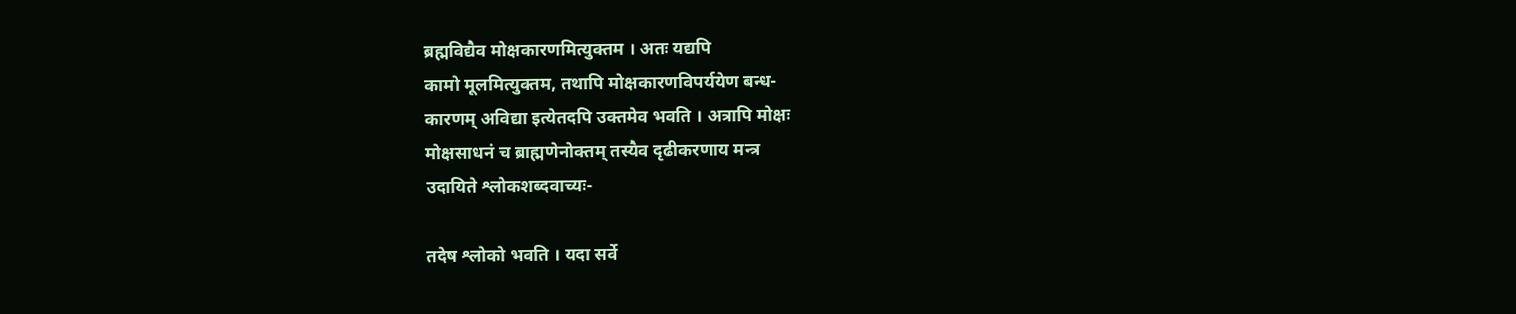ब्रह्मविद्यैव मोक्षकारणमित्युक्तम । अतः यद्यपि
कामो मूलमित्युक्तम, तथापि मोक्षकारणविपर्ययेण बन्ध-
कारणम् अविद्या इत्येतदपि उक्तमेव भवति । अत्रापि मोक्षः
मोक्षसाधनं च ब्राह्मणेनोक्तम् तस्यैव दृढीकरणाय मन्त्र
उदायिते श्लोकशब्दवाच्यः-

तदेष श्लोको भवति । यदा सर्वे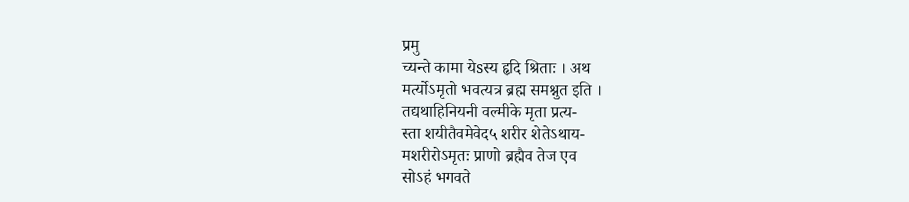प्रमु
च्यन्ते कामा येsस्य हृदि श्रिताः । अथ
मर्त्योऽमृतो भवत्यत्र ब्रह्म समश्नुत इति ।
तद्यथाहिनियनी वल्मीके मृता प्रत्य-
स्ता शयीतैवमेवेद५ शरीर शेतेऽथाय-
मशरीरोऽमृतः प्राणो ब्रह्मैव तेज एव
सोऽहं भगवते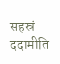सहस्रं ददामीति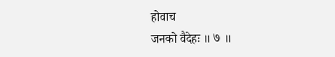होवाच
जनको वैदेहः ॥ ७ ॥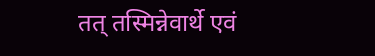तत् तस्मिन्नेवार्थे एवं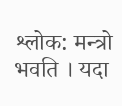श्लोक: मन्त्रो भवति । यदा